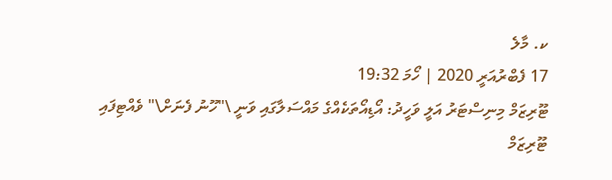ކ. މާލެ
17 ފެބްރުއަރީ 2020 | ހޯމަ 19:32
ޓޫރިޒަމް މިނިސްޓަރު އަލީ ވަހީދު: އޯޑިއޯތަކެއްގެ މައްސަލާގައި ވަނީ \"ހޫނު ފެނަށް\" ވެއްޓިފައި
ޓޫރިޒަމް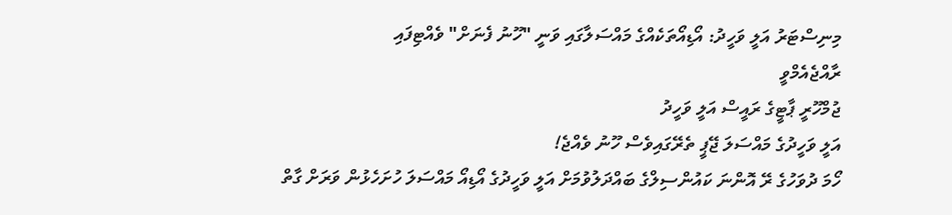މިނިސްޓަރު އަލީ ވަހީދު: އޯޑިއޯތަކެއްގެ މައްސަލާގައި ވަނީ "ހޫނު ފެނަށް" ވެއްޓިފައި
ރާއްޖެއެމްވީ
ޖުމްހޫރީ ޕާޓީގެ ރައީސް އަލީ ވަހީދު
އަލީ ވަހީދުގެ މައްސަލަ ޖޭޕީ ތެރޭގައިވެސް ހޫނު ވެއްޖެ!
ހޯމަ ދުވަހުގެ ރޭ އޮންނަ ކައުންސިލްގެ ބައްދަލުވުމަށް އަލީ ވަހީދުގެ އޯޑިއޯ މައްސަލަ ހުށަހެޅުން ވަރަށް ގާތް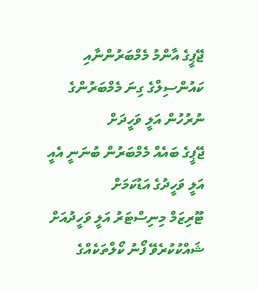ޖޭޕީގެ އާންމު މެމްބަރުންނާއި ކައުންސިލްގެ ގިނަ މެމްބަރުންގެ ނުރުހުން އަލީ ވަހީދަށް
ޖޭޕީގެ ބައެއް މެމްބަރުން ބުނަނީ އެއީ އަލީ ވަހީދުގެ އަޑުކަމަށް
ޓޫރިޒަމް މިނިސްޓަރު އަލީ ވަހީދުއަށް ޝައްކުކުރެވޭ ފޯނު ކޯލްތަކެއްގެ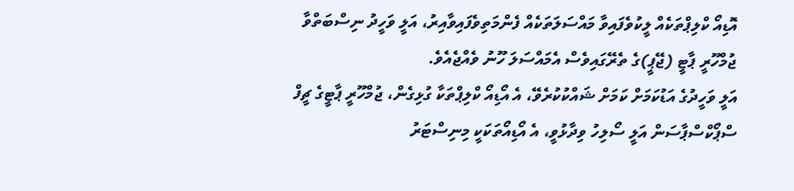އޮޑިއޯ ކްލިޕްތަކެއް ލީކުވެފައިވާ މައްސަލަތަކެއް ފެންމަތިވެފައިވާއިރު، އަލީ ވަހީދު ނިސްބަތްވާ ޖުމްހޫރީ ޕާޓީ (ޖޭޕީ)ގެ ތެރޭގައިވެސް އެމައްސަލަ ހޫނު ވެއްޖެއެވެ.
އަލީ ވަހީދުގެ އަޑުކަމަށް ކަމަށް ޝައްކުކުރެވޭ، އެ އޯޑިއޯ ކްލިޕްތަކާ ގުޅިގެން، ޖުމްހޫރީ ޕާޓީގެ ޗީފް ސްޕޯކްސްޕާސަން އަލީ ސޯލިހު ވިދާޅުވީ، އެ އޯޑިއޯތަކަކީ މިނިސްޓަރު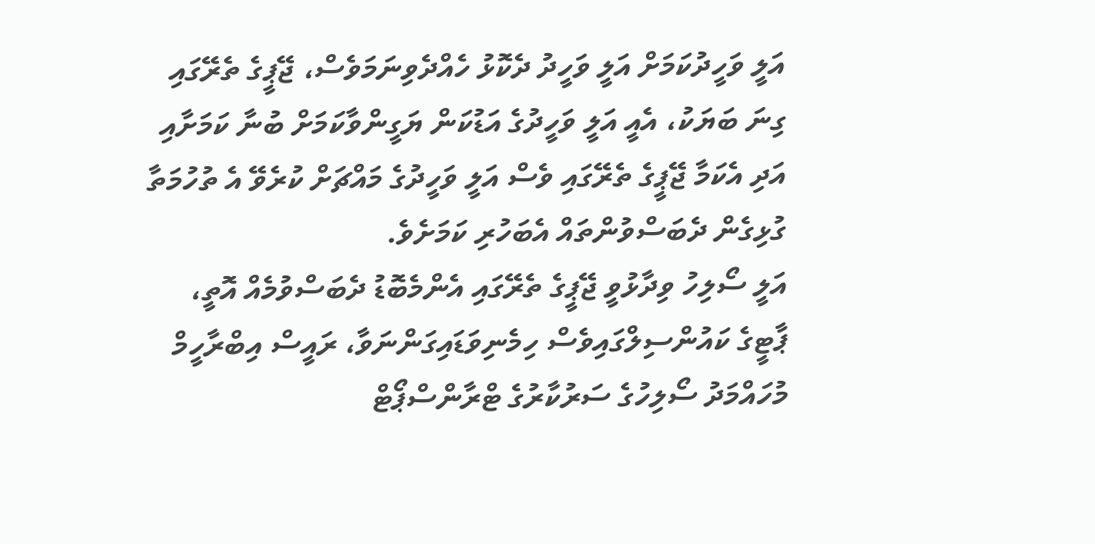އަލީ ވަހީދުކަމަށް އަލީ ވަހީދު ދެކޮޅު ހެއްދެވިނަމަވެސް، ޖޭޕީގެ ތެރޭގައި ގިނަ ބަޔަކު، އެއީ އަލީ ވަހީދުގެ އަޑުކަން ޔަގީންވާކަމަށް ބުނާ ކަމަށާއި އަދި އެކަމާ ޖޭޕީގެ ތެރޭގައި ވެސް އަލީ ވަހީދުގެ މައްޗަށް ކުރެވޭ އެ ތުހުމަތާ ގުޅިގެން ދެބަސްވުންތައް އެބަހުރި ކަމަށެވެ.
އަލީ ސޯލިހު ވިދާޅުވީ ޖޭޕީގެ ތެރޭގައި އެންމެބޮޑު ދެބަސްވުމެއް އޮތީ، ޕާޓީގެ ކައުންސިލްގައިވެސް ހިމެނިވަޑައިގަންނަވާ، ރައީސް އިބްރާހީމް މުހައްމަދު ސޯލިހުގެ ސަރުކާރުގެ ޓްރާންސްޕޯޓް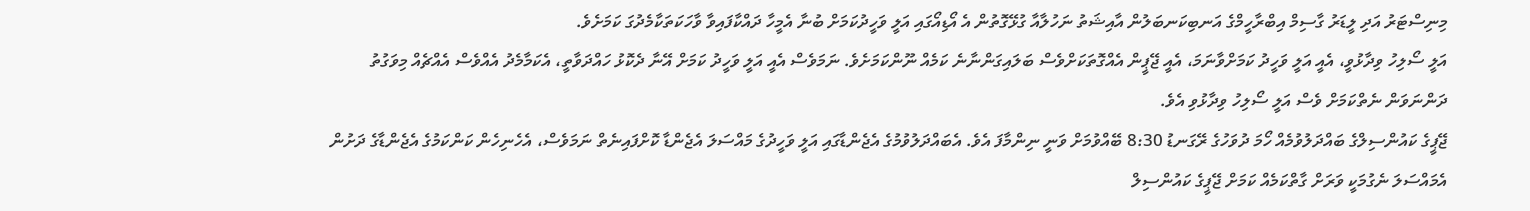މިނިސްޓަރު އަދި ލީޑަރު ގާސިމް އިބްރާހީމްގެ އަނބިކަނބަލުން އާއިޝަތު ނަހުލާއާ ގުޅޭގޮތުން އެ އޯޑިއޯގައި އަލީ ވަހީދުކަމަށް ބުނާ އެމީހާ ދައްކާފައިވާ ވާހަކަތަކާމެދުގަ ކަމަށެވެ.
އަލީ ސޯލިހު ވިދާޅުވީ، އެއީ އަލީ ވަހީދު ކަމަށްވާނަމަ، އެއީ ޖޭޕީން އެއްގޮތަކަށްވެސް ބަލައިގަންނާނެ ކަމެއް ނޫންކަމަށެވެ. ނަމަވެސް އެއީ އަލީ ވަހީދު ކަމަށް އޭނާ ދެކޮޅު ހައްދަވާތީ، އެކަމާމެދު އެއްވެސް އެއްޗެއް މިވަގުތު ދަންނަވަން ނެތްކަމަށް ވެސް އަލީ ސޯލިހު ވިދާޅުވި އެވެ.
ޖޭޕީގެ ކައުންސިލްގެ ބައްދަލުވުމެއް ހޯމަ ދުވަހުގެ ރޭގަނޑު 8:30 ބޭއްވުމަށް ވަނީ ނިންމާފަ އެވެ. އެބައްދަލުވުމުގެ އެޖެންޑާގައި އަލީ ވަހީދުގެ މައްސަލަ އެޖެންޑާ ކޮށްފައިނެތް ނަމަވެސް، އެހެނިހެން ކަންކަމުގެ އެޖެންޑާގެ ދަށުން އެމައްސަލަ ނެގުމަކީ ވަރަށް ގާތްކަމެއް ކަމަށް ޖޭޕީގެ ކައުންސިލް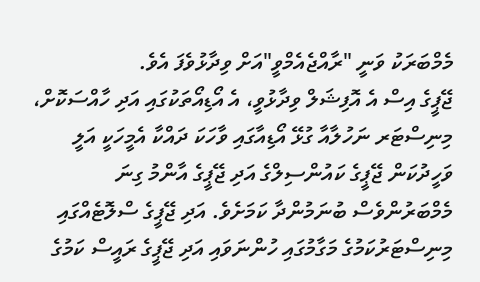މެމްބަރަކު ވަނީ "ރާއްޖެއެމްވީ"އަށް ވިދާޅުވެފަ އެވެ.
ޖޭޕީގެ އިސް އެ އޮފިޝަލް ވިދާޅުވީ، އެ އޯޑިއޯތަކުގައި އަދި ހާއްސަކޮށް، މިނިސްޓަރ ނަހުލާއާ ގުޅޭ އޯޑިއާގައި ވާހަކަ ދައްކާ އެމީހަކީ އަލީ ވަހީދުކަން ޖޭޕީގެ ކައުންސިލްގެ އަދި ޖޭޕީގެ އާންމު ގިނަ މެމްބަރުންވެސް ބުނަމުންދާ ކަމަށެވެ. އަދި ޖޭޕީގެ ސްލޮޓެއްގައި މިނިސްޓަރުކަމުގެ މަގާމުގައި ހުންނަވައި އަދި ޖޭޕީގެ ރައީސް ކަމުގެ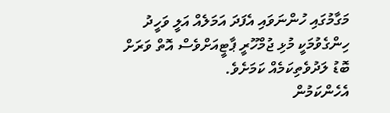މަގާމުގައި ހުންނަވައި އެފަދަ އަމަލެއް އަލީ ވަހީދު ހިންގެވުމަކީ މުޅި ޖުމްހޫރީ ޕާޓީއަށްވެސް އޮތް ވަރަށް ބޮޑު ލަދުވެތިކަމެއް ކަމަށެވެ.
އެހެންކަމުން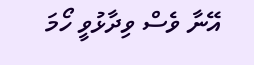އޭނާ ވެސް ވިދާޅުވީ ހޯމަ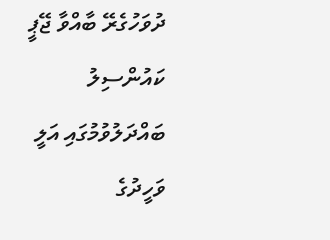ދުވަހުގެރޭ ބާއްވާ ޖޭޕީ ކައުންސިލު ބައްދަލުވުމުގައި އަލީ ވަހީދުގެ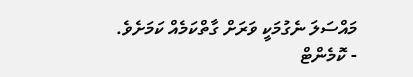މައްސަލަ ނެގުމަކީ ވަރަށް ގާތްކަމެއް ކަމަށެވެ.
- ކޮމެންޓް